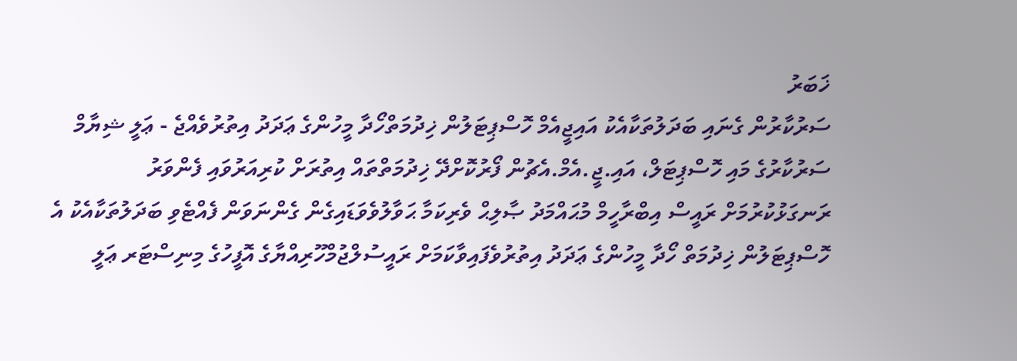ޚަބަރު
ސަރުކާރުން ގެނައި ބަދަލުތަކާއެކު އައިޖީއެމް ހޮސްޕިޓަލުން ޚިދުމަތްހޯދާ މީހުންގެ ޢަދަދު އިތުރުވެއްޖެ - ޢަލީ ޝިޔާމް
ސަރުކާރުގެ މައި ހޮސްޕިޓަލް، އައި.ޖީ.އެމް.އެޗުން ފޯރުކޮށްދޭ ޚިދުމަތްތައް އިތުރަށް ކުރިއަރުވައި ފެންވަރު ރަނގަޅުކުރުމަށް ރައީސް އިބްރާހީމް މުޙައްމަދު ޞާލިޙް ވެރިކަމާ ޙަވާލުވެވަޑައިގެން ގެންނަވަން ފެއްޓެވި ބަދަލުތަކާއެކު އެ ހޮސްޕިޓަލުން ޚިދުމަތް ހޯދާ މީހުންގެ ޢަދަދު އިތުރުވެފައިވާކަމަށް ރައީސުލްޖުމްހޫރިއްޔާގެ އޮފީހުގެ މިނިސްޓަރ ޢަލީ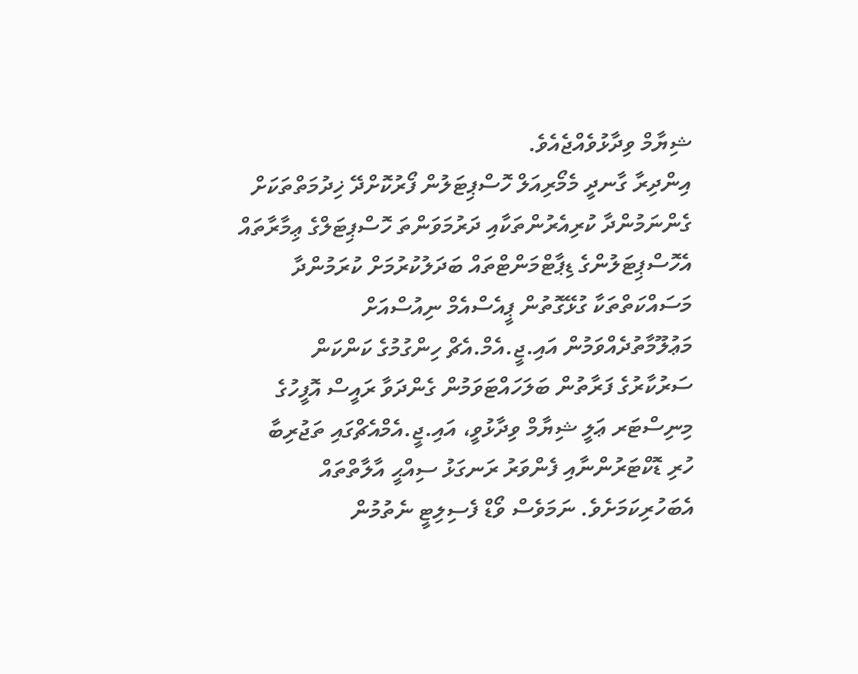ޝިޔާމް ވިދާޅުވެއްޖެއެވެ.
އިންދިރާ ގާނދީ މެމޯރިއަލް ހޮސްޕިޓަލުން ފޯރުކޮށްދޭ ޚިދުމަތްތަކަށް ގެންނަމުންދާ ކުރިއެރުންތަކާއި ދަރުމަވަންތަ ހޮސްޕިޓަލްގެ ޢިމާރާތައް އެހޮސްޕިޓަލުންގެ ޑިޕާޓްމަންޓްތައް ބަދަލުކުރުމަށް ކުރަމުންދާ މަސައްކަތްތަކާ ގުޅޭގޮތުން ޕީއެސްއެމް ނިއުސްއަށް މަޢުލޫމާތުދެއްވަމުން އައި.ޖީ.އެމް.އެޗް ހިންގުމުގެ ކަންކަން ސަރުކާރުގެ ފަރާތުން ބަލަހައްޓަވަމުން ގެންދަވާ ރައީސް އޮފީހުގެ މިނިސްޓަރ ޢަލީ ޝިޔާމް ވިދާޅުވީ، އައި.ޖީ.އެމްއެޗްގައި ތަޖުރިބާ ހުރި ޑޮކްޓަރުންނާއި ފެންވަރު ރަނގަޅު ސިއްޙީ އާލާތްތައް އެބަހުރިކަމަށެވެ. ނަމަވެސް ވޯޑް ފެސިލިޓީ ނެތުމުން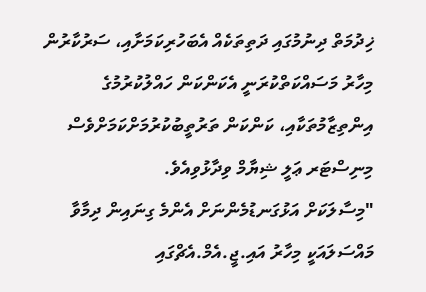ޚިދުމަތް ދިނުމުގައި ދަތިތަކެއް އެބަހުރިކަމަށާއި، ސަރުކާރުން މިހާރު މަސައްކަތްކުރަނީ އެކަންކަން ހައްލުކުރުމުގެ އިންތިޒާމުތަކާއި، ކަންކަން ތަރުތީބުކުރުމަށްކަމަށްވެސް މިނިސްޓަރ ޢަލީ ޝިޔާމް ވިދާޅުވިއެވެ.
"މިސާލަކަށް އަޅުގަނޑުމެންނަށް އެންމެ ގިނައިން ދިމާވާ މައްސަލައަކީ މިހާރު އައި.ޖީ.އެމް.އެޗްގައި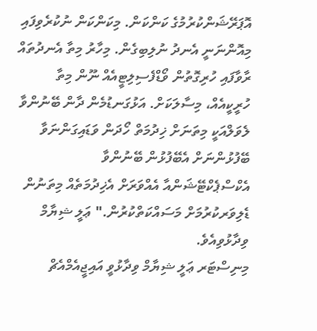އޮޕަރޭޝަންކުރުމުގެ ކަންކަން. މިކަންކަން ނުކުރެވިފައި މިއޮންނަނީ އެނދު ނުލިބިގެން. މިހާރު މިތާ އެނދުތައް ރާވާފައި ހުރިގޮތުން ވޯޑްފެސިލިޓީއެއް ނޫން މިތާ ހުރީކީއެއް، މިސާލަކަށް. އަޅުގަނޑުމެން ދާން ބޭނުންވާ ލެވަލްއަކީ މިތަނަށް ޚިދުމަތް ހޯދަން ވަޑައިގަންނަވާ ބޭފުޅުންނަށް އެބޭފުޅުން ބޭނުންވާ އެކްސްޕެކްޓޭޝަންއާ އެއްވަރަށް އެޚިދުމަތެއް މިތަނުން ޑެލިވަރކުރުމަށް މަސައްކަތްކުރުން." ޢަލީ ޝިޔާމް ވިދާޅުވިއެވެ.
މިނިސްޓަރ ޢަލީ ޝިޔާމް ވިދާޅުވީ އައިޖީއެމްއެޗް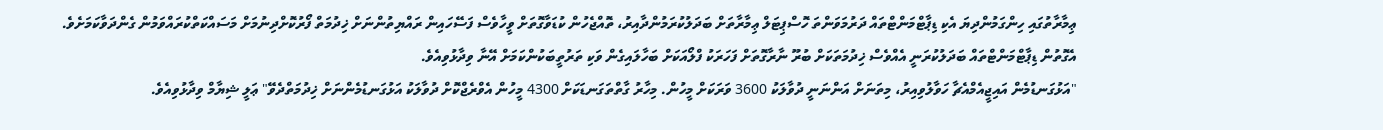ޢިމާރާތުގައި ހިންގަމުންދިޔަ އެކި ޑިޕާޓްމަންޓްތައް ދަރުމަވަންތަ ހޮސްޕިޓަލް ޢިމާރާތަށް ބަދަލުކުރަމުންދާއިރު، ތޮއްޖެހުން ކުޑަވާގޮތަށް ވީހާވެސް ފަސޭހައިން ރައްޔިތުންނަށް ޚިދުމަތް ފޯރުކޮށްދިނުމަށް މަސައްކަތްކުރައްވަމުން ގެންދަވާކަމަށެވެ. އެގޮތުން ޑިޕާޓްމަންޓްތައް ބަދަލުކުރަނީ އެއްވެސް ޚިދުމަތަކަށް ބުރޫ ނާރާގޮތަށް ފަހަރަކު ފްލޯއަކަށް ބަހާލައިގެން ވަކި ތަރުތީބަކުންކަމަށް އޭނާ ވިދާޅުވިއެވެ.
"އަޅުގަނޑުމެން އައިޖީއެމްއެޗާ ހަވާލުވިއިރު، މިތަނަށް އަންނަނީ ދުވާލަކު 3600 ވަރަކަށް މީހުން. މިހާރު ގާތްތަގަނޑަކަށް 4300 މީހުން އެވްރެޖްކޮށް ދުވާލަކު އަޅުގަނޑުމެންނަށް ޚިދުމަތްދެވޭ" ޢަލީ ޝިޔާމް ވިދާޅުވިއެވެ.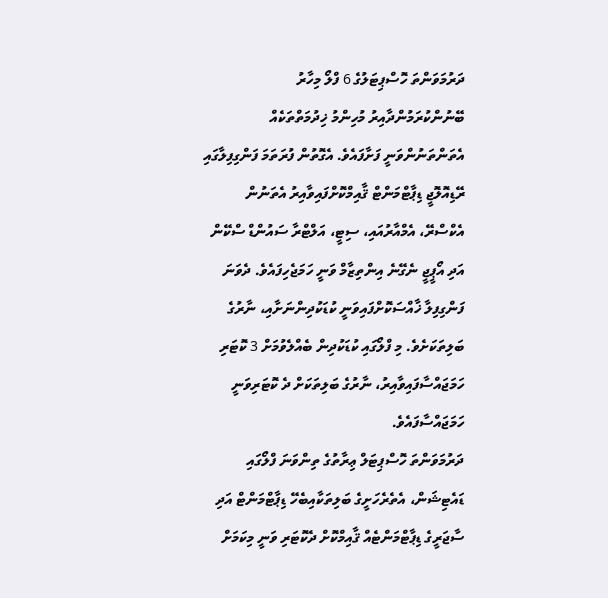ދަރުމަވަންތަ ހޮސްޕިޓަލުގެ 6 ފްލޯ މިހާރު ބޭނުންކުރަމުންދާއިރު މުހިންމު ޚިދުމަތްތަކެއް އެތަންތަނުންވަނީ ފަށާފައެވެ. އެގޮތުން ފުރަތަމަ ފަންގިފިލާގައި ރޭޑިއޮލޮޖީ ޑިޕާޓްމަންޓް ޤާއިމްކޮށްފައިވާއިރު އެތަނުން އެކްސްރޭ، އެމްއާރުއައި، ސިޓީ، އަލްޓްރާ ސައުންޑް ސްކޭން އަދި އޯޕީޖީ ނެގޭނެ އިންތިޒާމް ވަނީ ހަމަޖެހިފައެވެ. ދެވަނަ ފަންގިފިލާ ޚާއްސަކޮށްފައިވަނީ ކުޑަކުދިންނަށާއި، ނާރުގެ ބަލިތަކަށެވެ. މި ފްލޯގައި ކުޑަކުދިން ބެއްލެވުމަށް 3 ކޮޓަރި ހަމަޖައްސާފައިވާއިރު، ނާރުގެ ބަލިތަކަށް ދެ ކޮޓަރިވަނީ ހަމަޖައްސާފައެވެ.
ދަރުމަވަންތަ ހޮސްޕިޓަލް ޢިރާތުގެ ތިންވަނަ ފްލޯގައި ޑައެޓިޝަން، އެތެރެހަށީގެ ބަލިތަކާއިބެހޭ ޑިޕާޓްމަންޓް އަދި ސާޖަރީގެ ޑިޕާޓްމަންޓެއް ޤާއިމްކޮށް ދެކޮޓަރި ވަނީ މިކަމަށް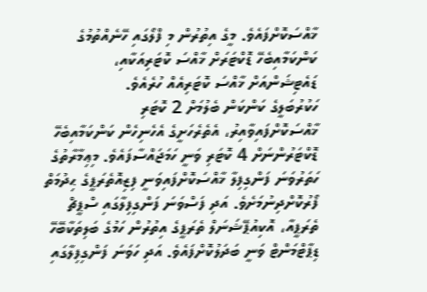ޚާއްސަކޮށްފައެވެ. މީގެ އިތުރުން މި ފްލޯގައި ހޭނެއްތުމުގެ ކަންކަމާއިބެހޭ ޑޮކްޓަރަށް ޚާއްސަ ކޮޓަރިއަކާއި، ޑައެޓިޝަންއަށް ޚާއްސަ ކޮޓަރިއެއް ހުރެއެވެ.
ހަކުރުބަލީގެ ކަންކަން ބެލުމަށް 2 ކޮޓަރި ޚާއްސަކޮށްފައިވާއިރު، އެތެރެހަށީގެ އެހެނިހެން ކަންކަމާއިބެހޭ ޑޮކްޓަރުންނަށް 4 ކޮޓަރި ވަނީ ހަމަޖައްސާފައެވެ. މިޢިމާރާތުގެ ހަތަރުވަނަ ފަންގިފިލާ ޚާއްސަކޮށްފައިވަނީ ފިޒިއޮތެރަޕީގެ ޙިދުމަތް ފޯރުކޮށްދިނުމަށެވެ. އަދި ފަސްވަނަ ފަންގިފިލާގައި ސްޕީޗް ތެރަޕީއާ، އޮކިއުޕޭޝަނަލް ތެރަޕީގެ އިތުރުން ހަމުގެ ބަލިތަކާބޭހޭ ޑިޕާޓްމަންޓް ވަނީ ބަދަލުކޮށްފައެވެ. އަދި ހަވަނަ ފަންގިފިލާގައި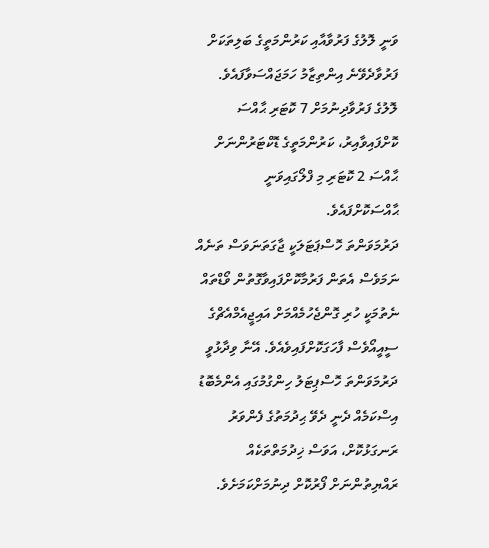ވަނީ ލޮލުގެ ފަރުވާއާއި ކަރުންމަތީގެ ބަލިތަކަށް ފަރުވާދެވޭނެ އިންތިޒާމު ހަމަޖައްސަވާފައެވެ. ލޮލުގެ ފަރުވާދިނުމަށް 7 ކޮޓަރި ޙާއްސަ ކޮށްފައިވާއިރު، ކަރުންމަތީގެ ޑޮކްޓަރުންނަށް ޙާއްސަ 2 ކޮޓަރި މި ފްލޯގައިވަނީ ޙާއްސަކޮށްފައެވެ.
ދަރުމަވަންތަ ހޮސްޕަޓަލަކީ ޖާގަތަނަވަސް ތަނެއް ނަމަވެސް އެތަން ފަރުމާކޮށްފައިވާގޮތުން ވޯޑްތައް ނެތުމަކީ ހުރި ގޮންޖެހުމެއްމަށް އައިޖީއެމްއެޗްގެ ސީއީއޯވެސް ފާހަގަކޮށްފައިވެއެވެ. އޭނާ ވިދާޅުވީ ދަރުމަވަންތަ ހޮސްޕިޓަލު ހިންގުމުގައި އެންމެބޮޑު އިސްކަމެއް ދެނީ ދެވޭ ޙިދުމަތުގެ ފެންވަރު ރަނގަޅުކޮށް، އަވަސް ޚިދުމަތްތަކެއް ރައްޔިތުންނަށް ފޯރުކޮށް ދިނުމަށްކަމަށެވެ.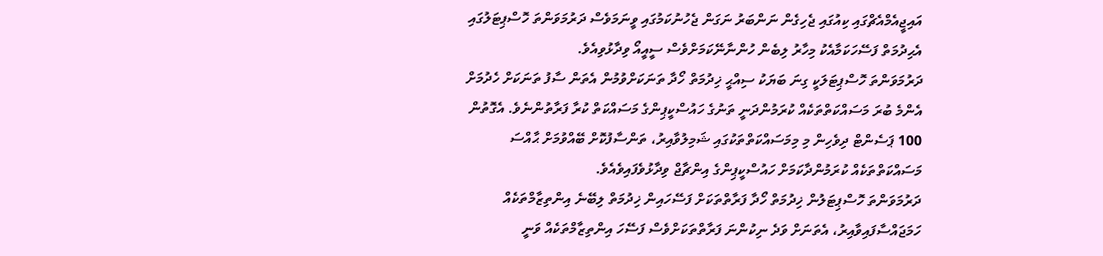އައިޖީއެމްއެޗްގައި ކިއުގައި ޖެހިގެން ނަންބަރު ނަގަން ޖެހުނުކަމުގައި ވީނަމަވެސް ދަރުމަވަންތަ ހޮސްޕިޓަލުގައި އެޙިދުމަތް ފަސޭހަކަމާއެކު މިހާރު ލިބެން ހުންނާނޭކަމަށްވެސް ސީއީއޯ ވިދާޅުވިއެވެ.
ދަރުމަވަންތަ ހޮސްޕިޓަލަކީ ގިނަ ބަޔަކު ސިއްޙީ ޚިދުމަތް ހޯދާ ތަނަކަށްވުމުން އެތަން ސާފު ތަނަކަށް ހެދުމަށް އެންމެ ބުރަ މަސައްކަތްތަކެއް ކުރަމުންދަނީ ތަނުގެ ހައުސްކީޕިންގެ މަސައްކަތް ކުރާ ފަރާތުންނެވެ. އެގޮތުން 100 ޕަސެންޓް ދިވެހިން މި މިމަސައްކަތްތަކުގައި ޝަމިލުވާއިރު، ތަންސާފުކޮށް ބޭއްވުމަށް ޙާއްސަ މަސައްކަތްތަކެއް ކުރަމުންދާކަމަށް ހައުސްކީޕިންގެ އިންޗާޖް ވިދާޅުވެފައިވެއެވެ.
ދަރުމަވަންތަ ހޮސްޕިޓަލުން ޚިދުމަތް ހޯދާ ފަރާތްތަކަށް ފަސޭހައިން ޚިދުމަތް ލިބޭނެ އިންތިޒާމްތަކެއް ހަމަޖައްސާފައިވާއިރު، އެތަނަށް ވަދެ ނިކުންނަ ފަރާތްތަކަށްވެސް ފަސޭހަ އިންތިޒާމްތަކެއް ވަނީ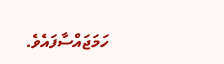ހަމަޖައްސާފައެވެ.